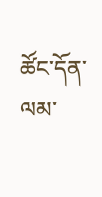ཚོང་དོན་ལམ་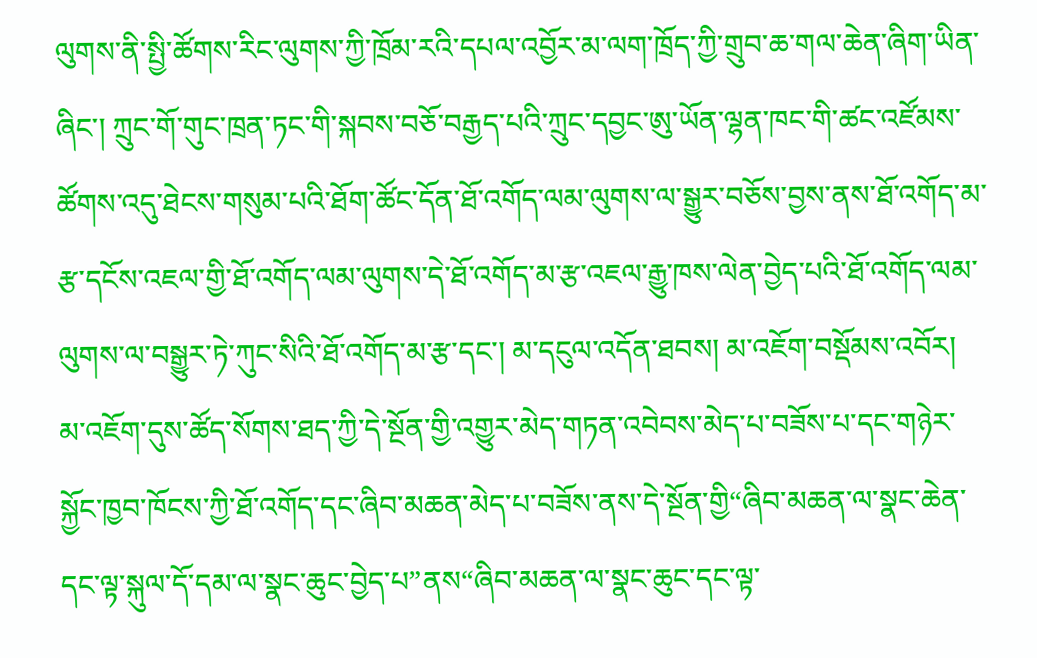ལུགས་ནི་སྤྱི་ཚོགས་རིང་ལུགས་ཀྱི་ཁྲོམ་རའི་དཔལ་འབྱོར་མ་ལག་ཁྲོད་ཀྱི་གྲུབ་ཆ་གལ་ཆེན་ཞིག་ཡིན་ཞིང་། ཀྲུང་གོ་གུང་ཁྲན་ཏང་གི་སྐབས་བཅོ་བརྒྱད་པའི་ཀྲུང་དབྱང་ཨུ་ཡོན་ལྷན་ཁང་གི་ཚང་འཛོམས་ཚོགས་འདུ་ཐེངས་གསུམ་པའི་ཐོག་ཚོང་དོན་ཐོ་འགོད་ལམ་ལུགས་ལ་སྒྱུར་བཅོས་བྱས་ནས་ཐོ་འགོད་མ་རྩ་དངོས་འཇལ་གྱི་ཐོ་འགོད་ལམ་ལུགས་དེ་ཐོ་འགོད་མ་རྩ་འཇལ་རྒྱུ་ཁས་ལེན་བྱེད་པའི་ཐོ་འགོད་ལམ་ལུགས་ལ་བསྒྱུར་ཏེ་ཀུང་སིའི་ཐོ་འགོད་མ་རྩ་དང་། མ་དངུལ་འདོན་ཐབས། མ་འཇོག་བསྡོམས་འབོར། མ་འཇོག་དུས་ཚོད་སོགས་ཐད་ཀྱི་དེ་སྔོན་གྱི་འགྱུར་མེད་གཏན་འབེབས་མེད་པ་བཟོས་པ་དང་གཉེར་སྐྱོང་ཁྱབ་ཁོངས་ཀྱི་ཐོ་འགོད་དང་ཞིབ་མཆན་མེད་པ་བཟོས་ནས་དེ་སྔོན་གྱི“ཞིབ་མཆན་ལ་སྣང་ཆེན་དང་ལྟ་སྐུལ་དོ་དམ་ལ་སྣང་ཆུང་བྱེད་པ”ནས“ཞིབ་མཆན་ལ་སྣང་ཆུང་དང་ལྟ་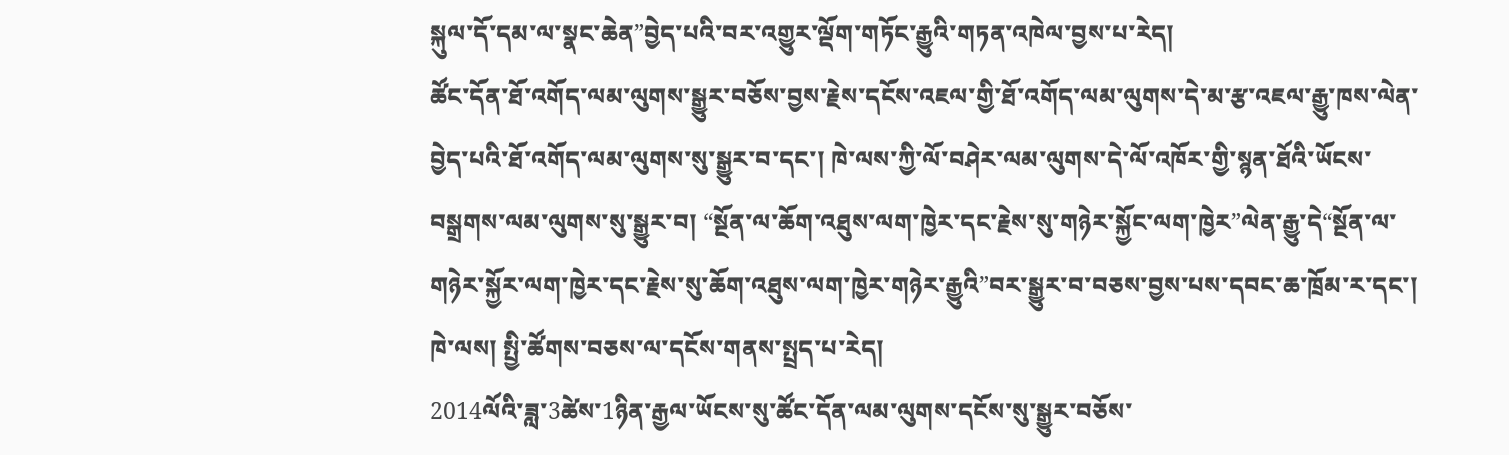སྐུལ་དོ་དམ་ལ་སྣང་ཆེན”བྱེད་པའི་བར་འགྱུར་ལྡོག་གཏོང་རྒྱུའི་གཏན་འཁེལ་བྱས་པ་རེད།
ཚོང་དོན་ཐོ་འགོད་ལམ་ལུགས་སྒྱུར་བཅོས་བྱས་རྗེས་དངོས་འཇལ་གྱི་ཐོ་འགོད་ལམ་ལུགས་དེ་མ་རྩ་འཇལ་རྒྱུ་ཁས་ལེན་བྱེད་པའི་ཐོ་འགོད་ལམ་ལུགས་སུ་སྒྱུར་བ་དང་། ཁེ་ལས་ཀྱི་ལོ་བཤེར་ལམ་ལུགས་དེ་ལོ་འཁོར་གྱི་སྙན་ཐོའི་ཡོངས་བསྒྲགས་ལམ་ལུགས་སུ་སྒྱུར་བ། “སྔོན་ལ་ཆོག་འཐུས་ལག་ཁྱེར་དང་རྗེས་སུ་གཉེར་སྐྱོང་ལག་ཁྱེར”ལེན་རྒྱུ་དེ“སྔོན་ལ་གཉེར་སྐྱོར་ལག་ཁྱེར་དང་རྗེས་སུ་ཆོག་འཐུས་ལག་ཁྱེར་གཉེར་རྒྱུའི”བར་སྒྱུར་བ་བཅས་བྱས་པས་དབང་ཆ་ཁྲོམ་ར་དང་། ཁེ་ལས། སྤྱི་ཚོགས་བཅས་ལ་དངོས་གནས་སྤྲད་པ་རེད།
2014ལོའི་ཟླ་3ཚེས་1ཉིན་རྒྱལ་ཡོངས་སུ་ཚོང་དོན་ལམ་ལུགས་དངོས་སུ་སྒྱུར་བཅོས་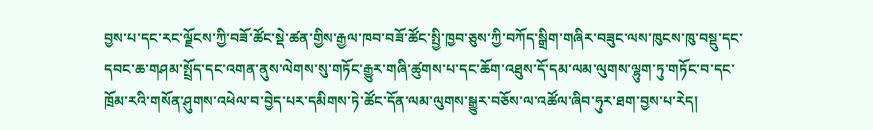བྱས་པ་དང་རང་ལྗོངས་ཀྱི་བཟོ་ཚོང་སྡེ་ཚན་གྱིས་རྒྱལ་ཁབ་བཟོ་ཚོང་སྤྱི་ཁྱབ་ཅུས་ཀྱི་བཀོད་སྒྲིག་གཞིར་བཟུང་ལས་ཁུངས་ཁུ་བསྡུ་དང་དབང་ཆ་གཤམ་སྤྲོད་དང་འགན་ནུས་ལེགས་སུ་གཏོང་རྒྱུར་གཞི་ཚུགས་པ་དང་ཆོག་འཐུས་དོ་དམ་ལམ་ལུགས་ལྷུག་ཏུ་གཏོང་བ་དང་ཁྲོམ་རའི་གསོན་ཤུགས་འཕེལ་བ་བྱེད་པར་དམིགས་ཏེ་ཚོང་དོན་ལམ་ལུགས་སྒྱུར་བཅོས་ལ་འཚོལ་ཞིབ་ཧུར་ཐག་བྱས་པ་རེད།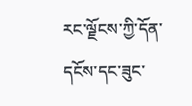རང་ལྗོངས་ཀྱི་དོན་དངོས་དང་ཟུང་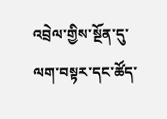འབྲེལ་གྱིས་སྔོན་དུ་ལག་བསྟར་དང་ཚོད་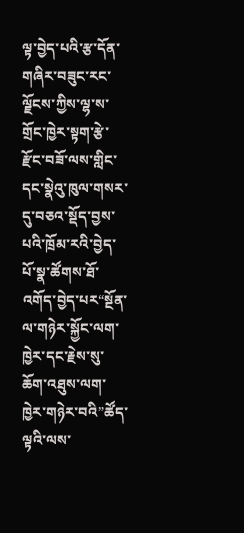ལྟ་བྱེད་པའི་རྩ་དོན་གཞིར་བཟུང་རང་ལྗོངས་ཀྱིས་ལྷ་ས་གྲོང་ཁྱེར་སྟག་རྩེ་རྫོང་བཟོ་ལས་གླིང་དང་སྣེའུ་ཁུལ་གསར་དུ་བཅའ་སྡོད་བྱས་པའི་ཁྲོམ་རའི་བྱེད་པོ་སྣ་ཚོགས་ཐོ་འགོད་བྱེད་པར“སྔོན་ལ་གཉེར་སྐྱོང་ལག་ཁྱེར་དང་རྗེས་སུ་ཆོག་འཐུས་ལག་ཁྱེར་གཉེར་བའི”ཚོད་ལྟའི་ལས་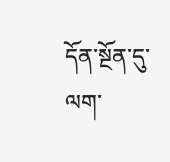དོན་སྔོན་དུ་ལག་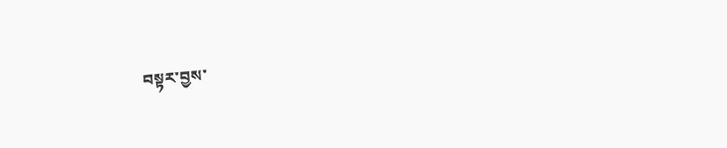བསྟར་བྱས་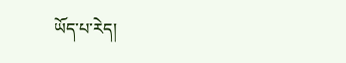ཡོད་པ་རེད།